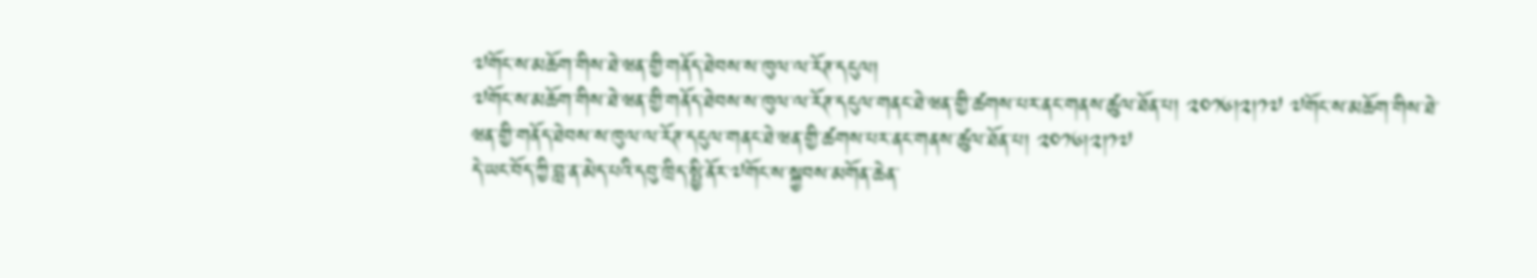༧གོང་ས་མཆོག་གིས་ཐེ་ཝན་གྱི་གནོད་ཐེབས་ས་ཁུལ་ལ་རོཊ་དངུལ།
༧གོང་ས་མཆོག་གིས་ཐེ་ཝན་གྱི་གནོད་ཐེབས་ས་ཁུལ་ལ་རོཊ་དངུལ་གནང་ཐེ་ཝན་གྱི་ཚགས་པར་ནང་གནས་ཚུལ་ཐོན་པ། ༢༠༡༦།༢།༡༧ ༧གོང་ས་མཆོག་གིས་ཐེ་ཝན་གྱི་གནོད་ཐེབས་ས་ཁུལ་ལ་རོཊ་དངུལ་གནང་ཐེ་ཝན་གྱི་ཚགས་པར་ནང་གནས་ཚུལ་ཐོན་པ། ༢༠༡༦།༢།༡༧
དེ་ཡང་བོད་ཀྱི་བླ་ན་མེད་པའི་དབུ་ཁྲིད་སྤྱི་ནོར་༧གོང་ས་སྐྱབས་མགོན་ཆེན་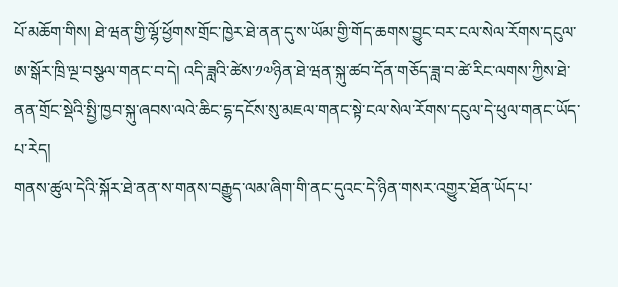པོ་མཆོག་གིས། ཐེ་ཝན་གྱི་ལྷོ་ཕྱོགས་གྲོང་ཁྱེར་ཐེ་ནན་དུ་ས་ཡོམ་གྱི་གོད་ཆགས་བྱུང་བར་ངལ་སེལ་རོགས་དངུལ་ཨ་སྒོར་ཁྲི་ལྔ་བསྩལ་གནང་བ་དེ། འདི་ཟླའི་ཚེས་༡༧ཉིན་ཐེ་ཝན་སྐུ་ཚབ་དོན་གཅོད་ཟླ་བ་ཚེ་རིང་ལགས་ཀྱིས་ཐེ་ནན་གྲོང་སྡེའི་སྤྱི་ཁྱབ་སྐུ་ཞབས་ལའེ་ཆིང་དྷ་དངོས་སུ་མཇལ་གནང་སྟེ་ངལ་སེལ་རོགས་དངུལ་དེ་ཕུལ་གནང་ཡོད་པ་རེད།
གནས་ཚུལ་དེའི་སྐོར་ཐེ་ནན་ས་གནས་བརྒྱུད་ལམ་ཞིག་གི་ནང་དུའང་དེ་ཉིན་གསར་འགྱུར་ཐོན་ཡོད་པ་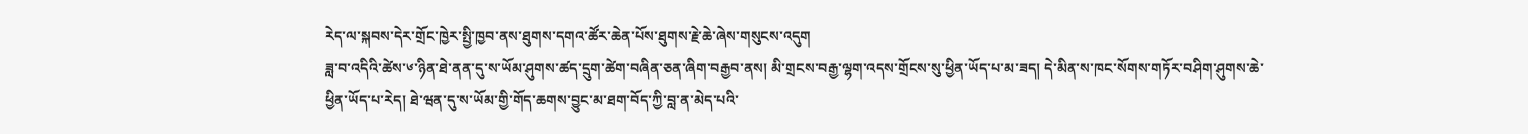རེད་ལ་སྐབས་དེར་གྲོང་ཁྱེར་སྤྱི་ཁྱབ་ནས་ཐུགས་དགའ་ཚོར་ཆེན་པོས་ཐུགས་རྗེ་ཆེ་ཞེས་གསུངས་འདུག
ཟླ་བ་འདིའི་ཚེས་༦་ཉིན་ཐེ་ནན་དུ་ས་ཡོམ་ཤུགས་ཚད་དྲུག་ཚེག་བཞིན་ཅན་ཞིག་བརྒྱབ་ནས། མི་གྲངས་བརྒྱ་ལྷག་འདས་གྲོངས་སུ་ཕྱིན་ཡོད་པ་མ་ཟད། དེ་མིན་ས་ཁང་སོགས་གཏོར་བཤིག་ཤུགས་ཆེ་ཕྱིན་ཡོད་པ་རེད། ཐེ་ཝན་དུ་ས་ཡོམ་གྱི་གོད་ཆགས་བྱུང་མ་ཐག་བོད་ཀྱི་བླ་ན་མེད་པའི་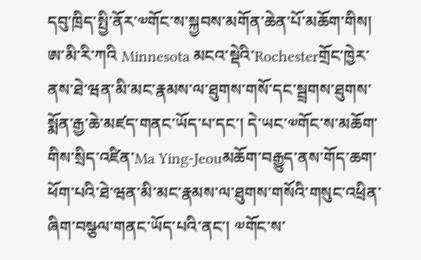དབུ་ཁྲིད་སྤྱི་ནོར་༧གོང་ས་སྐྱབས་མགོན་ཆེན་པོ་མཆོག་གིས། ཨ་མི་རི་ཀའི Minnesota མངའ་སྡེའི་Rochesterགྲོང་ཁྱེར་ནས་ཐེ་ཝན་མི་མང་རྣམས་ལ་ཐུགས་གསོ་དང་སྦྲགས་ཐུགས་སྨོན་རྒྱ་ཆེ་མཛད་གནང་ཡོད་པ་དང་། དེ་ཡང་༧གོང་ས་མཆོག་གིས་སྲིད་འཛིན་Ma Ying-Jeouམཆོག་བརྒྱུད་ནས་གོད་ཆག་ཕོག་པའི་ཐེ་ཝན་མི་མང་རྣམས་ལ་ཐུགས་གསོའི་གསུང་འཕྲིན་ཞིག་བསྩལ་གནང་ཡོད་པའི་ནང་། ༧གོང་ས་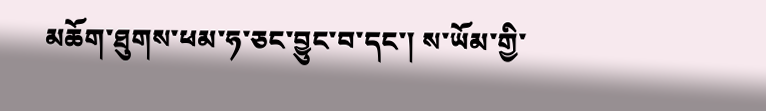མཆོག་ཐུགས་ཕམ་ཧ་ཅང་བྱུང་བ་དང་། ས་ཡོམ་གྱི་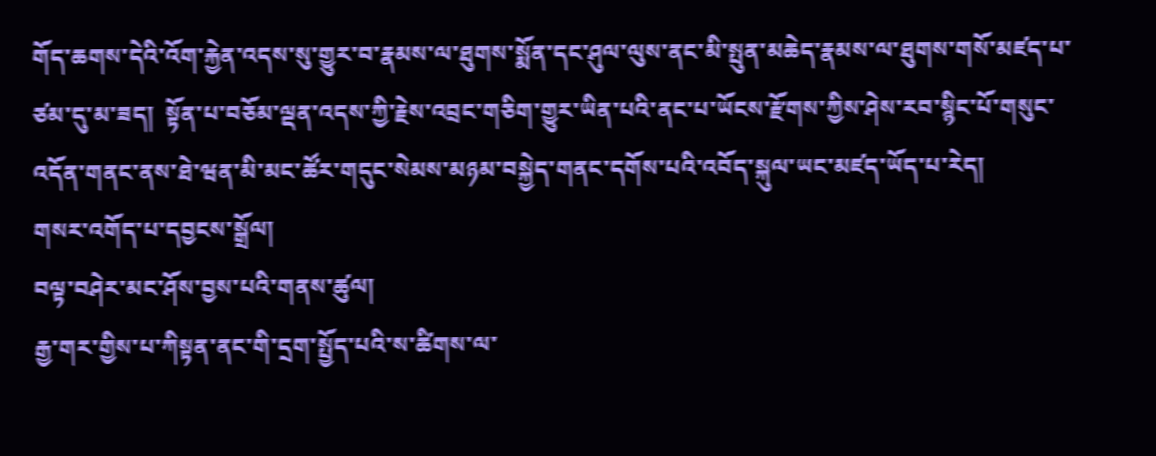གོད་ཆགས་དེའི་འོག་རྐྱེན་འདས་སུ་གྱུར་བ་རྣམས་ལ་ཐུགས་སྨོན་དང་ཤུལ་ལུས་ནང་མི་སྤུན་མཆེད་རྣམས་ལ་ཐུགས་གསོ་མཛད་པ་ཙམ་དུ་མ་ཟད།  སྟོན་པ་བཅོམ་ལྡན་འདས་ཀྱི་རྗེས་འབྲང་གཅིག་གྱུར་ཡིན་པའི་ནང་པ་ཡོངས་རྫོགས་ཀྱིས་ཤེས་རབ་སྙིང་པོ་གསུང་འདོན་གནང་ནས་ཐེ་ཝན་མི་མང་ཚོར་གདུང་སེམས་མཉམ་བསྐྱེད་གནང་དགོས་པའི་འབོད་སྐུལ་ཡང་མཛད་ཡོད་པ་རེད།
གསར་འགོད་པ་དབྱངས་སྒྲོལ།
བལྟ་བཤེར་མང་ཤོས་བྱས་པའི་གནས་ཚུལ།
རྒྱ་གར་གྱིས་པ་ཀིསྟན་ནང་གི་དྲག་སྤྱོད་པའི་ས་ཚིགས་ལ་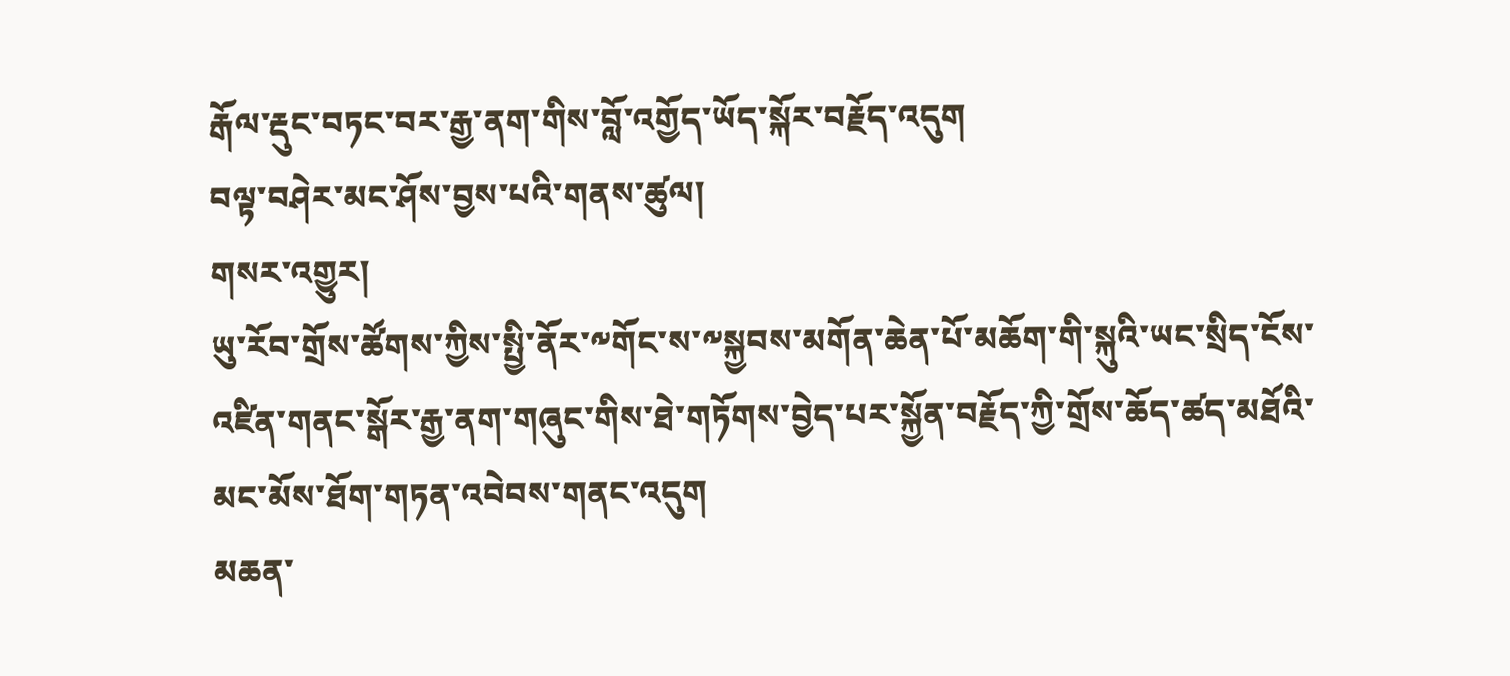རྒོལ་རྡུང་བཏང་བར་རྒྱ་ནག་གིས་བློ་འགྱོད་ཡོད་སྐོར་བརྗོད་འདུག
བལྟ་བཤེར་མང་ཤོས་བྱས་པའི་གནས་ཚུལ།
གསར་འགྱུར།
ཡུ་རོབ་གྲོས་ཚོགས་ཀྱིས་སྤྱི་ནོར་༸གོང་ས་༸སྐྱབས་མགོན་ཆེན་པོ་མཆོག་གི་སྐུའི་ཡང་སྲིད་ངོས་འཛིན་གནང་སྒོར་རྒྱ་ནག་གཞུང་གིས་ཐེ་གཏོགས་བྱེད་པར་སྐྱོན་བརྗོད་ཀྱི་གྲོས་ཆོད་ཚད་མཐོའི་མང་མོས་ཐོག་གཏན་འབེབས་གནང་འདུག
མཆན་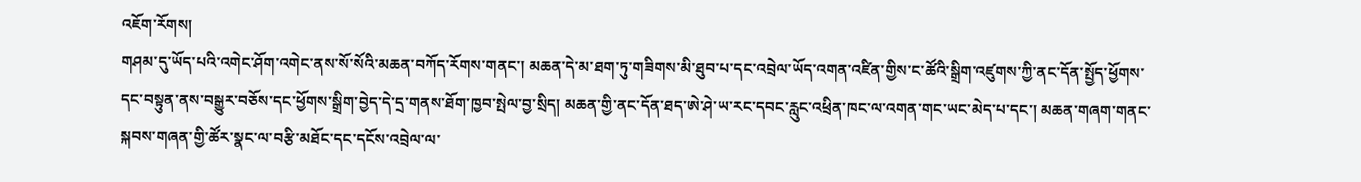འཇོག་རོགས།
གཤམ་དུ་ཡོད་པའི་འགེང་ཤོག་འགེང་ནས་སོ་སོའི་མཆན་བཀོད་རོགས་གནང་། མཆན་དེ་མ་ཐག་ཏུ་གཟིགས་མི་ཐུབ་པ་དང་འབྲེལ་ཡོད་འགན་འཛིན་གྱིས་ང་ཚོའི་སྒྲིག་འཛུགས་ཀྱི་ནང་དོན་སྤྱོད་ཕྱོགས་དང་བསྟུན་ནས་བསྒྱུར་བཅོས་དང་ཕྱོགས་སྒྲིག་བྱེད་དེ་དྲ་གནས་ཐོག་ཁྱབ་སྤེལ་བྱ་སྲིད། མཆན་གྱི་ནང་དོན་ཐད་ཨེ་ཤེ་ཡ་རང་དབང་རླུང་འཕྲིན་ཁང་ལ་འགན་གང་ཡང་མེད་པ་དང་། མཆན་གཞག་གནང་སྐབས་གཞན་གྱི་ཚོར་སྣང་ལ་བརྩི་མཐོང་དང་དངོས་འབྲེལ་ལ་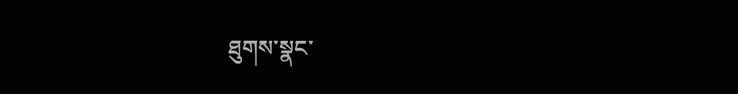ཐུགས་སྣང་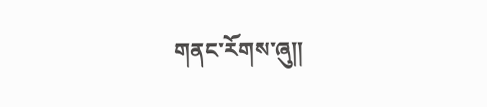གནང་རོགས་ཞུ༎